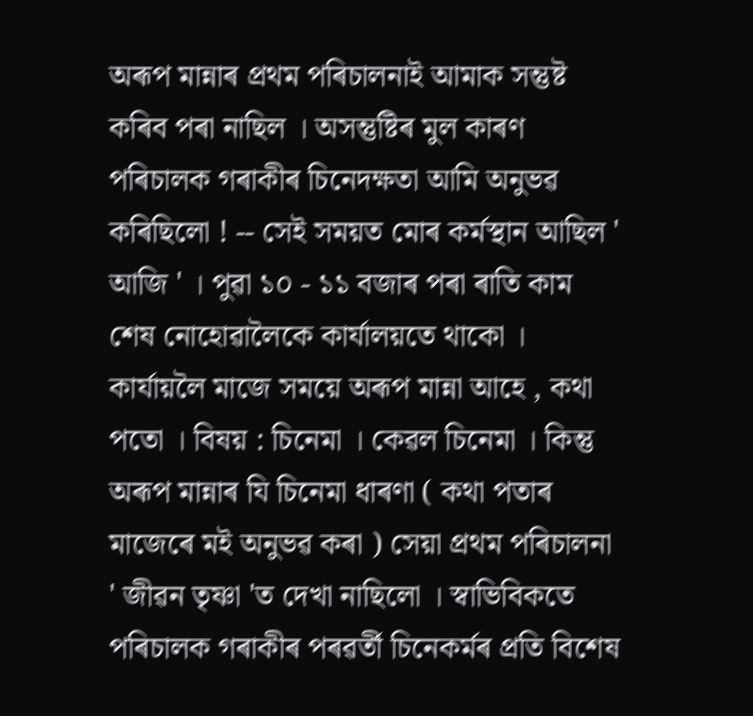অৰূপ মান্নাৰ প্ৰথম পৰিচালনাই আমাক সন্তুষ্ট কৰিব পৰা নাছিল । অসন্তুষ্টিৰ মুল কাৰণ পৰিচালক গৰাকীৰ চিনেদক্ষতা আমি অনুভৱ কৰিছিলো ! -- সেই সময়ত মোৰ কৰ্মস্থান আছিল ' আজি ' । পুৱা ১০ - ১১ বজাৰ পৰা ৰাতি কাম শেষ নোহোৱালৈকে কাৰ্যালয়তে থাকো । কাৰ্যায়লৈ মাজে সময়ে অৰূপ মান্না আহে , কথা পতো । বিষয় : চিনেমা । কেৱল চিনেমা । কিন্তু অৰূপ মান্নাৰ যি চিনেমা ধাৰণা ( কথা পতাৰ মাজেৰে মই অনুভৱ কৰা ) সেয়া প্ৰথম পৰিচালনা ' জীৱন তৃষ্ণা 'ত দেখা নাছিলো । স্বাভিবিকতে পৰিচালক গৰাকীৰ পৰৱৰ্তী চিনেকৰ্মৰ প্ৰতি বিশেষ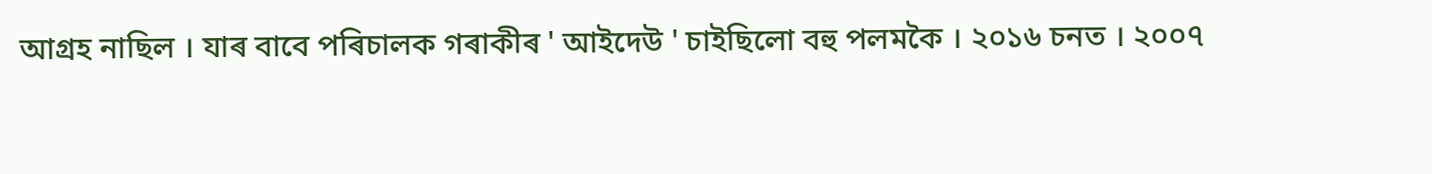আগ্ৰহ নাছিল । যাৰ বাবে পৰিচালক গৰাকীৰ ' আইদেউ ' চাইছিলো বহু পলমকৈ । ২০১৬ চনত । ২০০৭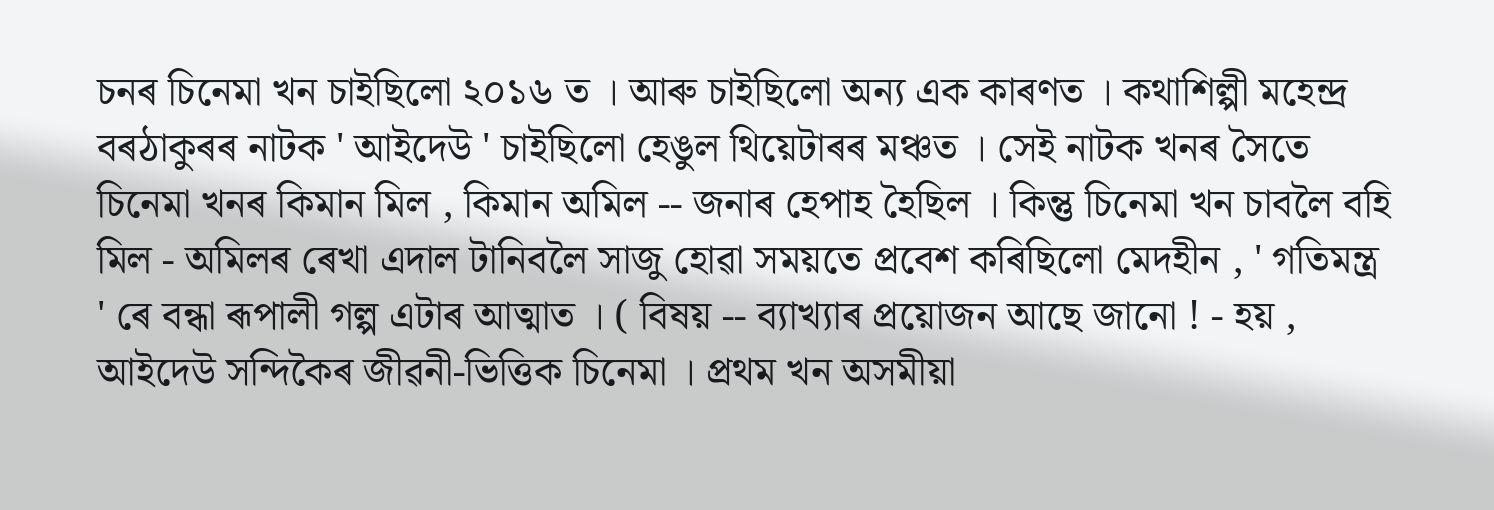চনৰ চিনেমা খন চাইছিলো ২০১৬ ত । আৰু চাইছিলো অন্য এক কাৰণত । কথাশিল্পী মহেন্দ্ৰ বৰঠাকুৰৰ নাটক ' আইদেউ ' চাইছিলো হেঙুল থিয়েটাৰৰ মঞ্চত । সেই নাটক খনৰ সৈতে চিনেমা খনৰ কিমান মিল , কিমান অমিল -- জনাৰ হেপাহ হৈছিল । কিন্তু চিনেমা খন চাবলৈ বহি মিল - অমিলৰ ৰেখা এদাল টানিবলৈ সাজু হোৱা সময়তে প্ৰবেশ কৰিছিলো মেদহীন , ' গতিমন্ত্ৰ ' ৰে বন্ধা ৰূপালী গল্প এটাৰ আত্মাত । ( বিষয় -- ব্যাখ্যাৰ প্ৰয়োজন আছে জানো ! - হয় , আইদেউ সন্দিকৈৰ জীৱনী-ভিত্তিক চিনেমা । প্ৰথম খন অসমীয়া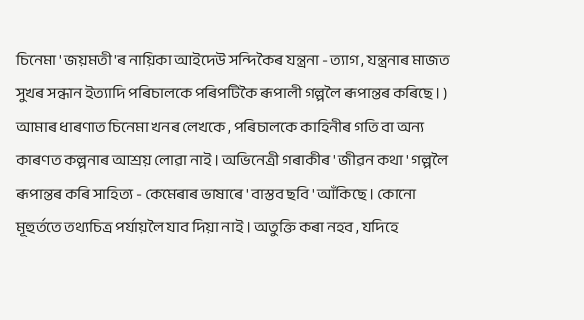চিনেমা ' জয়মতী 'ৰ নায়িকা আইদেউ সন্দিকৈৰ যন্ত্ৰনা - ত্যাগ , যন্ত্ৰনাৰ মাজত সুখৰ সন্ধান ইত্যাদি পৰিচালকে পৰিপটিকৈ ৰূপালী গল্পলৈ ৰূপান্তৰ কৰিছে । ) আমাৰ ধাৰণাত চিনেমা খনৰ লেখকে , পৰিচালকে কাহিনীৰ গতি বা অন্য কাৰণত কল্পনাৰ আশ্ৰয় লোৱা নাই । অভিনেত্ৰী গৰাকীৰ ' জীৱন কথা ' গল্পলৈ ৰূপান্তৰ কৰি সাহিত্য - কেমেৰাৰ ভাষাৰে ' বাস্তব ছবি ' আঁকিছে । কোনো মূহুৰ্ততে তথ্যচিত্ৰ পৰ্যায়লৈ যাব দিয়া নাই । অতুক্তি কৰা নহব , যদিহে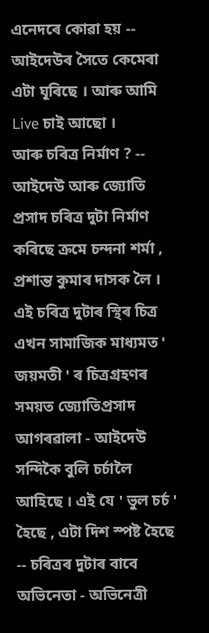এনেদৰে কোৱা হয় -- আইদেউৰ সৈতে কেমেৰা এটা ঘূৰিছে । আৰু আমি Live চাই আছো ।
আৰু চৰিত্ৰ নিৰ্মাণ ? -- আইদেউ আৰু জ্যোতি প্ৰসাদ চৰিত্ৰ দুটা নিৰ্মাণ কৰিছে ক্ৰমে চন্দনা শৰ্মা , প্ৰশান্ত কুমাৰ দাসক লৈ । এই চৰিত্ৰ দুটাৰ স্থিৰ চিত্ৰ এখন সামাজিক মাধ্যমত ' জয়মতী ' ৰ চিত্ৰগ্ৰহণৰ সময়ত জ্যোতিপ্ৰসাদ আগৰৱালা - আইদেউ সন্দিকৈ বুলি চৰ্চালৈ আহিছে । এই যে ' ভুল চৰ্চ ' হৈছে , এটা দিশ স্পষ্ট হৈছে -- চৰিত্ৰৰ দুটাৰ বাবে অভিনেতা - অভিনেত্ৰী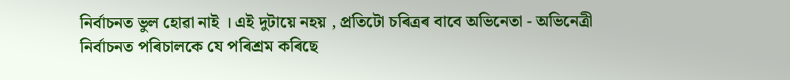নিৰ্বাচনত ভুল হোৱা নাই । এই দুটায়ে নহয় , প্ৰতিটো চৰিত্ৰৰ বাবে অভিনেতা - অভিনেত্ৰী নিৰ্বাচনত পৰিচালকে যে পৰিশ্ৰম কৰিছে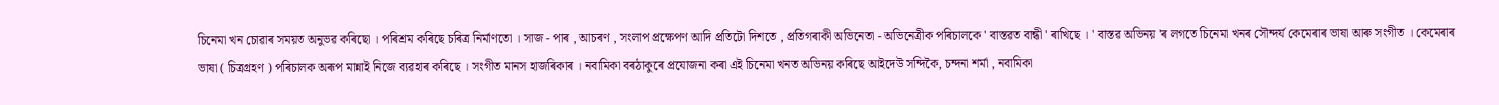চিনেমা খন চোৱাৰ সময়ত অনুভৱ কৰিছো । পৰিশ্ৰম কৰিছে চৰিত্ৰ নিৰ্মাণতো । সাজ - পাৰ , আচৰণ , সংলাপ প্ৰক্ষেপণ আদি প্ৰতিটো দিশতে , প্ৰতিগৰাকী অভিনেতা - অভিনেত্ৰীক পৰিচালকে ' বাস্তৱত বান্ধী ' ৰাখিছে । ' বাস্তৱ অভিনয় 'ৰ লগতে চিনেমা খনৰ সৌন্দৰ্য কেমেৰাৰ ভাষা আৰু সংগীত । কেমেৰাৰ ভাষা ( চিত্ৰগ্ৰহণ ) পৰিচালক অৰূপ মান্নাই নিজে ব্যৱহাৰ কৰিছে । সংগীত মানস হাজৰিকাৰ । নবামিকা বৰঠাকুৰে প্ৰযোজনা কৰা এই চিনেমা খনত অভিনয় কৰিছে আইদেউ সন্দিকৈ, চন্দনা শৰ্মা , নবামিকা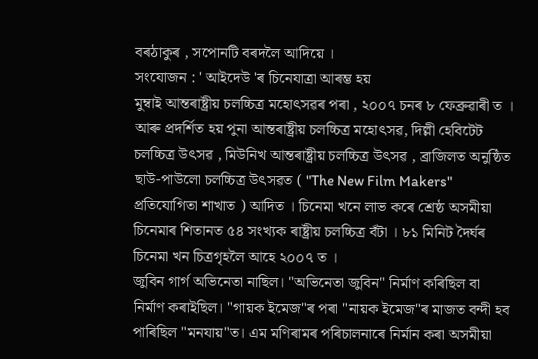বৰঠাকুৰ , সপোনটি বৰদলৈ আদিয়ে ।
সংযোজন : ' আইদেউ 'ৰ চিনেযাত্ৰা আৰম্ভ হয়
মুম্বাই আন্তৰাষ্ট্ৰীয় চলচ্চিত্ৰ মহোৎসৱৰ পৰা , ২০০৭ চনৰ ৮ ফেব্ৰুৱাৰী ত । আৰু প্ৰদৰ্শিত হয় পুনা আন্তৰাষ্ট্ৰীয় চলচ্চিত্ৰ মহোৎসৱ, দিল্লী হেবিটেট চলচ্চিত্ৰ উৎসৱ , মিউনিখ আন্তৰাষ্ট্ৰীয় চলচ্চিত্ৰ উৎসৱ , ব্ৰাজিলত অনুষ্ঠিত ছাউ-পাউলো চলচ্চিত্ৰ উৎসৱত ( "The New Film Makers" প্ৰতিযোগিতা শাখাত ) আদিত । চিনেমা খনে লাভ কৰে শ্ৰেষ্ঠ অসমীয়া চিনেমাৰ শিতানত ৫৪ সংখ্যক ৰাষ্ট্ৰীয় চলচ্চিত্ৰ বঁটা । ৮১ মিনিট দৈৰ্ঘৰ চিনেমা খন চিত্ৰগৃহলৈ আহে ২০০৭ ত ।
জুবিন গাৰ্গ অভিনেতা নাছিল। "অভিনেতা জুবিন" নিৰ্মাণ কৰিছিল বা নিৰ্মাণ কৰাইছিল। "গায়ক ইমেজ"ৰ পৰা "নায়ক ইমেজ"ৰ মাজত বন্দী হব পাৰিছিল "মনযায়"ত। এম মণিৰামৰ পৰিচালনাৰে নিৰ্মান কৰা অসমীয়া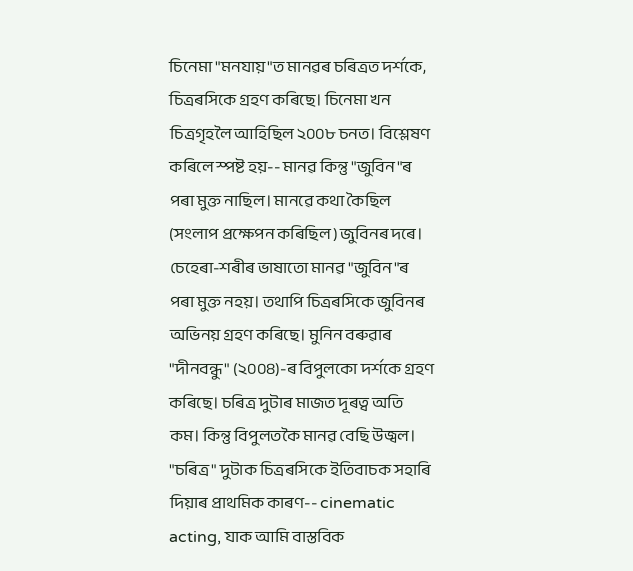চিনেমা "মনযায়"ত মানৱৰ চৰিত্ৰত দৰ্শকে, চিত্ৰৰসিকে গ্ৰহণ কৰিছে। চিনেমা খন চিত্ৰগৃহলৈ আহিছিল ২০০৮ চনত। বিশ্লেষণ কৰিলে স্পষ্ট হয়-- মানৱ কিন্তু "জুবিন"ৰ পৰা মুক্ত নাছিল। মানৱে কথা কৈছিল (সংলাপ প্ৰক্ষেপন কৰিছিল) জুবিনৰ দৰে। চেহেৰা-শৰীৰ ভাষাতো মানৱ "জুবিন"ৰ পৰা মুক্ত নহয়। তথাপি চিত্ৰৰসিকে জুবিনৰ অভিনয় গ্ৰহণ কৰিছে। মুনিন বৰুৱাৰ "দীনবন্ধু" (২০০৪)-ৰ বিপুলকো দৰ্শকে গ্ৰহণ কৰিছে। চৰিত্ৰ দুটাৰ মাজত দূৰত্ব অতি কম। কিন্তু বিপুলতকৈ মানৱ বেছি উজ্বল। "চৰিত্ৰ" দুটাক চিত্ৰৰসিকে ইতিবাচক সহাৰি দিয়াৰ প্ৰাথমিক কাৰণ-- cinematic acting, যাক আমি বাস্তবিক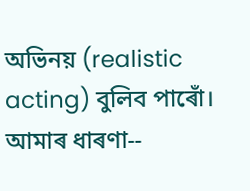অভিনয় (realistic acting) বুলিব পাৰোঁ। আমাৰ ধাৰণা--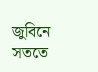জুবিনে সততে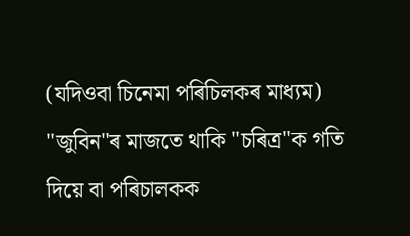(যদিওবা চিনেমা পৰিচিলকৰ মাধ্যম) "জুবিন"ৰ মাজতে থাকি "চৰিত্ৰ"ক গতি দিয়ে বা পৰিচালকক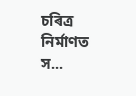চৰিত্ৰ নিৰ্মাণত স...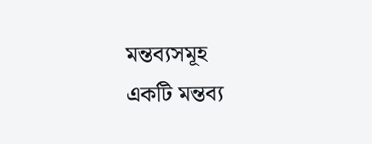মন্তব্যসমূহ
একটি মন্তব্য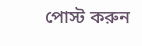পোস্ট করুন